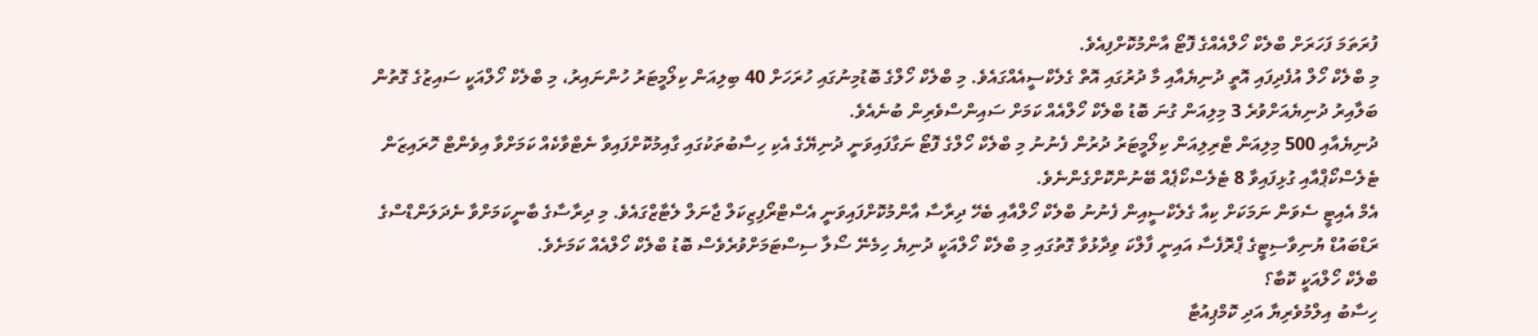ފުރަތަމަ ފަހަރަށް ބްލެކް ހޯލްއެއްގެ ފޮޓޯ އާންމުކޮށްފިއެވެ.
މި ބްލެކް ހޯލް އުފެދިފައި އޮތީ ދުނިޔެއާއި މާ ދުރުގައި އޮތް ގެލެކްސީއެއްގައެވެ. މި ބްލެކް ހޯލްގެ ބޮޑުމިނުގައި ހުރަހަށް 40 ބިލިއަން ކިލޯމީޓަރު ހުންނައިރު، މި ބްލެކް ހޯލްއަކީ ސައިޒުގެ ގޮތުން ބަލާއިރު ދުނިޔެއަށްވުރެ 3 މިލިއަން ގުނަ ބޮޑު ބްލެކް ހޯލްއެއް ކަމަށް ސައިންސްވެރިން ބުނެއެވެ.
ދުނިޔެއާއި 500 މިލިއަން ޓްރިލިއަން ކިލޯމީޓަރު ދުރުން ފެނުނު މި ބްލެކް ހޯލްގެ ފޮޓޯ ނަގާފައިވަނީ ދުނިޔޭގެ އެކި ހިސާބުތަކުގައި ގާއިމުކޮށްފައިވާ ނެޓްވާކެއް ކަމަށްވާ އިވެންޓް ހޮރައިޒަން ޓެލެސްކޯޕްއާއި ގުޅިފައިވާ 8 ޓެލެސްކޯޕެއް ބޭނުންކޮށްގެންނެވެ.
އެމް އެއިޓީ ސެވަން ނަމަކަށް ކިއާ ގެލެކްސީއިން ފެނުނު ބްލެކް ހޯލްއާއި ބެހޭ ދިރާސާ އާންމުކޮށްފައިވަނީ އެސްޓްރޯފިޒިކަލް ޖާނަލް ލެޓާޒްގައެވެ. މި ދިރާސާގެ ބާނީކަމަށްވާ ނެދަލަންޑްސްގެ ރަޑްބައުޑް ޔުނިވާސިޓީގެ ޕްރޮފެސާ އައިނީ ފާލްކަ ވިދާޅުވާ ގޮތުގައި މި ބްލެކް ހޯލްއަކީ ދުނިޔެ ހިމެނޭ ސޯލާ ސިސްޓަމަށްވުރެވެސް ބޮޑު ބްލެކް ހޯލްއެއް ކަމަށެވެ.
ބްލެކް ހޯލްއަކީ ކޮބާ؟
ހިސާބު އިލްމުވެރިޔާ އަދި ކޮމްޕިއުޓާ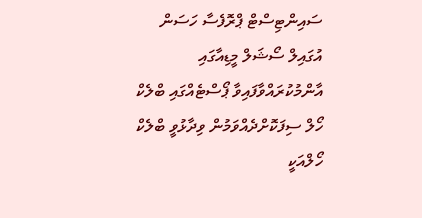ސައިންޓިސްޓް ޕްރޮފެސާ ހަސަން އުގައިލް ސޯޝަލް މީޑިއާގައި އާންމުކުރައްވާފައިވާ ޕޯސްޓެއްގައި ބްލެކް ހޯލް ސިފަކޮށްދެއްވަމުން ވިދާޅުވީ ބްލެކް ހޯލްއަކީ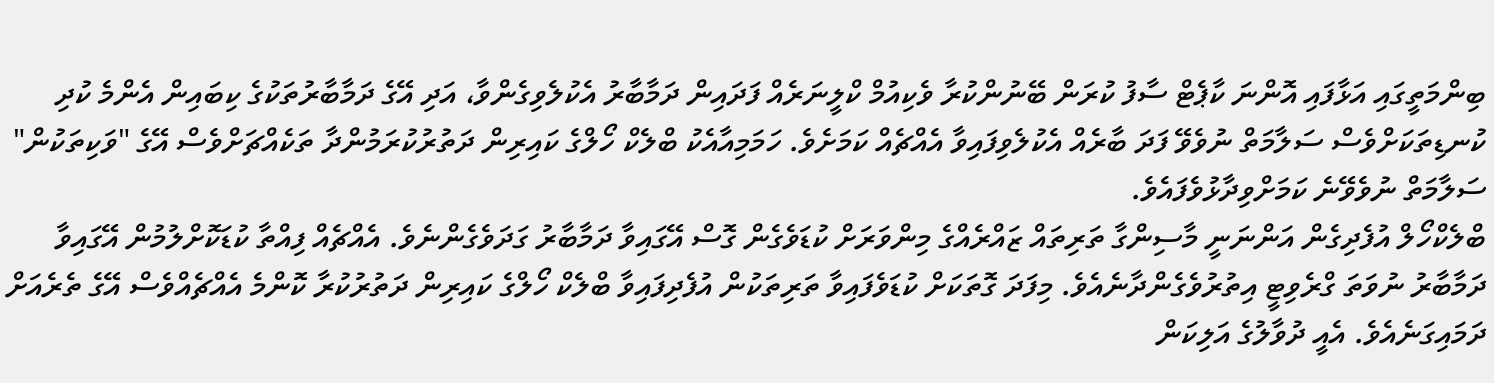ބިންމަތީގައި އަޅާފައި އޮންނަ ކާޕެޓް ސާފު ކުރަން ބޭނުންކުރާ ވެކިއުމް ކްލީނަރެއް ފަދައިން ދަމާބާރު އެކުލެވިގެންވާ، އަދި އޭގެ ދަމާބާރުތަކުގެ ކިބައިން އެންމެ ކުދި ކުނޑިތަކަށްވެސް ސަލާމަތް ނުވެވޭ ފަދަ ބާރެއް އެކުލެވިފައިވާ އެއްޗެއް ކަމަށެވެ. ހަމަމިއާއެކު ބްލެކް ހޯލްގެ ކައިރިން ދަތުރުކުރަމުންދާ ތަކެއްޗަށްވެސް އޭގެ "ވަކިތަކުން" ސަލާމަތް ނުވެވޭނެ ކަމަށްވިދާޅުވެފައެވެ.
ބްލެކްހޯލް އުފެދިގެން އަންނަނީ މާސިންގާ ތަރިތައް ޒައްރެއްގެ މިންވަރަށް ކުޑަވެގެން ގޮސް އޭގައިވާ ދަމާބާރު ގަދަވެގެންނެވެ. އެއްޗެއް ފިއްތާ ކުޑަކޮށްލުމުން އޭގައިވާ ދަމާބާރު ނުވަތަ ގްރެވިޓީ އިތުރުވެގެންދާނެއެވެ. މިފަދަ ގޮތަކަށް ކުޑަވެފައިވާ ތަރިތަކުން އުފެދިފައިވާ ބްލެކް ހޯލްގެ ކައިރިން ދަތުރުކުރާ ކޮންމެ އެއްޗެއްވެސް އޭގެ ތެރެއަށް ދަމައިގަނެއެވެ. އެއީ ދުވާލުގެ އަލިކަން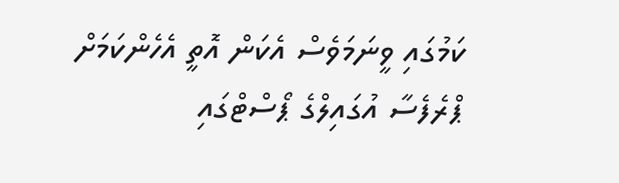ކަމުގައި ވީނަމަވެސް އެކަން އޮތީ އެހެންކަމަށް ޕްރެފެސާ އުގައިލްގެ ޕޯސްޓްގައި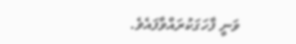ވަނީ ފާހަގަކުރައްވާފައެވެ.